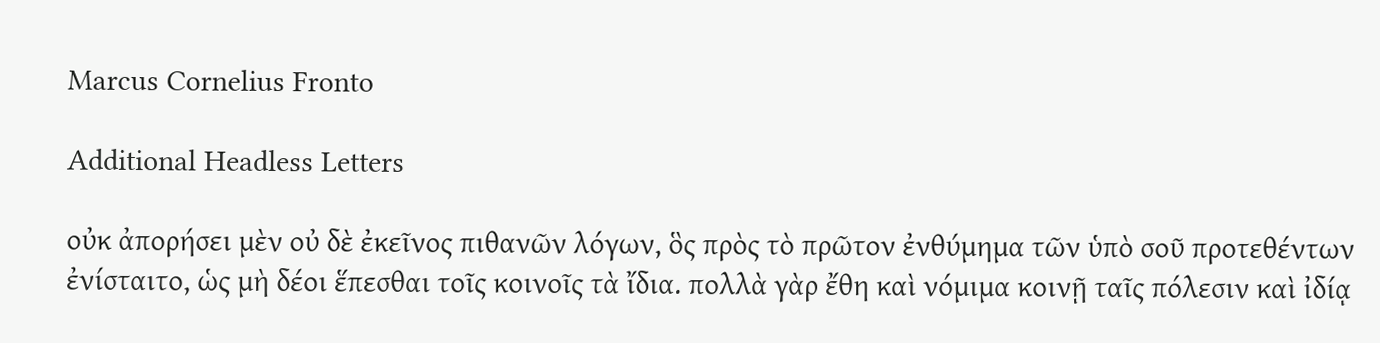Marcus Cornelius Fronto

Additional Headless Letters

οὐκ ἀπορήσει μὲν οὐ δὲ ἐκεῖνος πιθανῶν λόγων, ὃς πρὸς τὸ πρῶτον ἐνθύμημα τῶν ὑπὸ σοῦ προτεθέντων ἐνίσταιτο, ὡς μὴ δέοι ἕπεσθαι τοῖς κοινοῖς τὰ ἴδια. πολλὰ γὰρ ἔθη καὶ νόμιμα κοινῇ ταῖς πόλεσιν καὶ ἰδίᾳ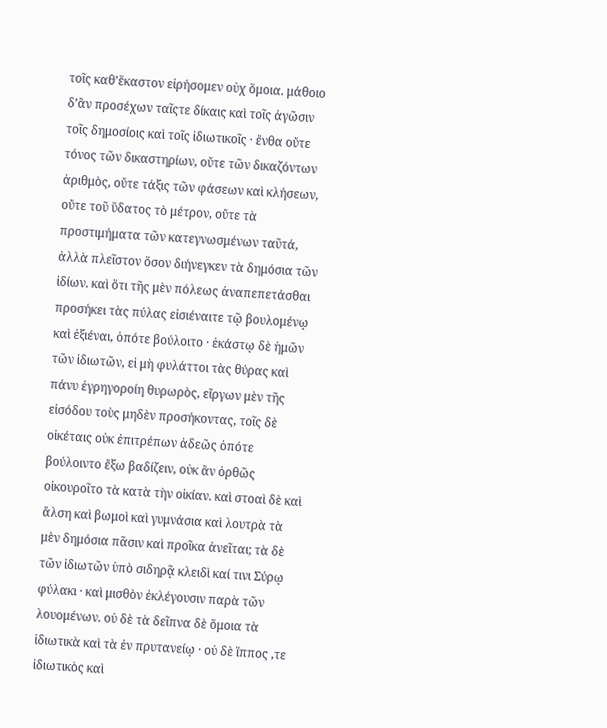τοῖς καθ’ἕκαστον εἰρήσομεν οὐχ ὅμοια. μάθοιο δ’ἂν προσέχων ταῖςτε δίκαις καὶ τοῖς ἀγῶσιν τοῖς δημοσίοις καὶ τοῖς ἰδιωτικοῖς · ἔνθα οὔτε τόνος τῶν δικαστηρίων, οὔτε τῶν δικαζόντων ἀριθμὸς, οὔτε τάξις τῶν φάσεων καὶ κλήσεων, οὔτε τοῦ ὕδατος τὸ μέτρον, οὔτε τὰ προστιμήματα τῶν κατεγνωσμένων ταῦτά, ἀλλὰ πλεῖστον ὅσον διήνεγκεν τὰ δημόσια τῶν ἰδίων. καὶ ὅτι τῆς μὲν πόλεως ἀναπεπετάσθαι προσήκει τὰς πύλας εἰσιέναιτε τῷ βουλομένῳ καὶ ἐξιέναι, ὁπότε βούλοιτο · ἑκάστῳ δὲ ἡμῶν τῶν ἰδιωτῶν, εἰ μὴ φυλάττοι τὰς θύρας καὶ πάνυ ἐγρηγοροίη θυρωρὸς, εἴργων μὲν τῆς εἰσόδου τοὺς μηδὲν προσήκοντας, τοῖς δὲ οἰκέταις οὐκ ἐπιτρέπων ἀδεῶς ὁπότε βούλοιντο ἔξω βαδίζειν, οὐκ ἂν ὀρθῶς οἰκουροῖτο τὰ κατὰ τὴν οἰκίαν. καὶ στοαὶ δὲ καὶ ἄλση καὶ βωμοὶ καὶ γυμνάσια καὶ λουτρὰ τὰ μὲν δημόσια πᾶσιν καὶ προῖκα ἀνεῖται; τὰ δὲ τῶν ἰδιωτῶν ὑπὸ σιδηρᾷ κλειδὶ καί τινι Σύρῳ φύλακι · καὶ μισθὸν ἐκλέγουσιν παρὰ τῶν λουομένων. οὐ δὲ τὰ δεῖπνα δὲ ὅμοια τὰ ἰδιωτικὰ καὶ τὰ ἐν πρυτανείῳ · οὐ δὲ ἵππος ,τε ἰδιωτικὸς καὶ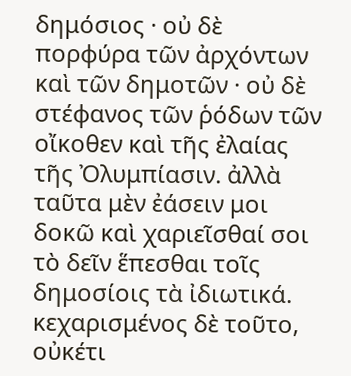δημόσιος · οὐ δὲ πορφύρα τῶν ἀρχόντων καὶ τῶν δημοτῶν · οὐ δὲ στέφανος τῶν ῥόδων τῶν οἴκοθεν καὶ τῆς ἐλαίας τῆς Ὀλυμπίασιν. ἀλλὰ ταῦτα μὲν ἐάσειν μοι δοκῶ καὶ χαριεῖσθαί σοι τὸ δεῖν ἕπεσθαι τοῖς δημοσίοις τὰ ἰδιωτικά. κεχαρισμένος δὲ τοῦτο, οὐκέτι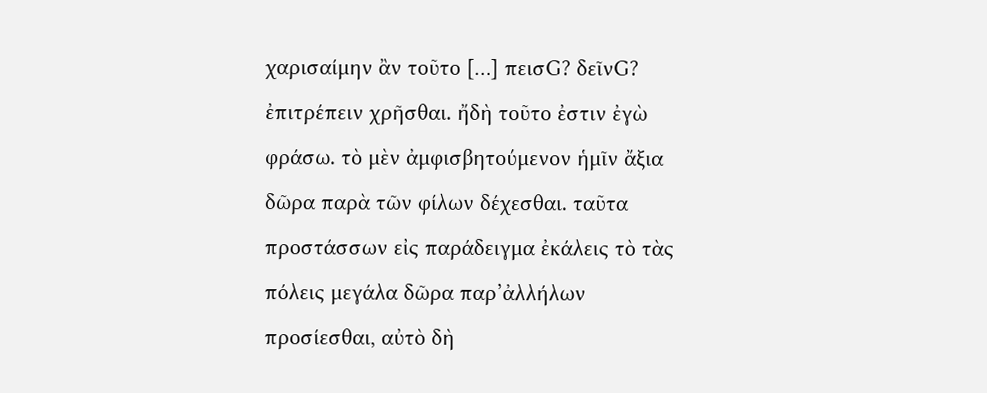χαρισαίμην ἂν τοῦτο […] πεισG? δεῖνG? ἐπιτρέπειν χρῆσθαι. ἤδὴ τοῦτο ἐστιν ἐγὼ φράσω. τὸ μὲν ἀμφισβητούμενον ἡμῖν ἄξια δῶρα παρὰ τῶν φίλων δέχεσθαι. ταῦτα προστάσσων εἰς παράδειγμα ἐκάλεις τὸ τὰς πόλεις μεγάλα δῶρα παρ’ἀλλήλων προσίεσθαι, αὐτὸ δὴ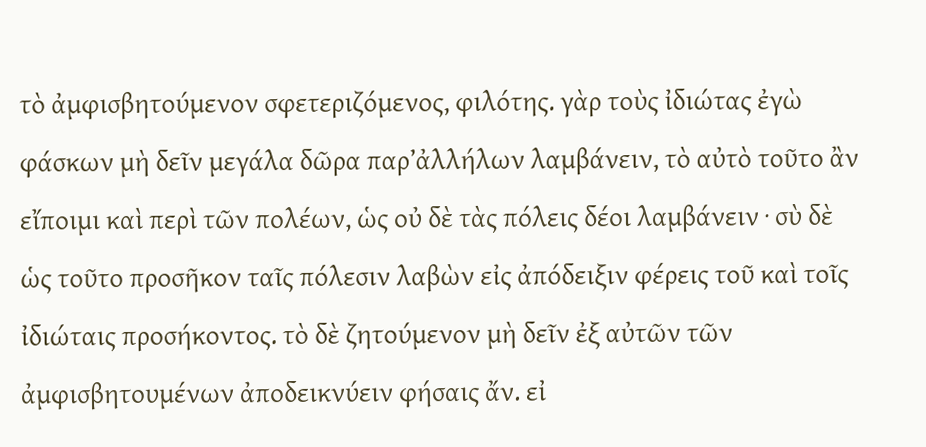τὸ ἀμφισβητούμενον σφετεριζόμενος, φιλότης. γὰρ τοὺς ἰδιώτας ἐγὼ φάσκων μὴ δεῖν μεγάλα δῶρα παρ’ἀλλήλων λαμβάνειν, τὸ αὐτὸ τοῦτο ἂν εἴποιμι καὶ περὶ τῶν πολέων, ὡς οὐ δὲ τὰς πόλεις δέοι λαμβάνειν · σὺ δὲ ὡς τοῦτο προσῆκον ταῖς πόλεσιν λαβὼν εἰς ἀπόδειξιν φέρεις τοῦ καὶ τοῖς ἰδιώταις προσήκοντος. τὸ δὲ ζητούμενον μὴ δεῖν ἐξ αὐτῶν τῶν ἀμφισβητουμένων ἀποδεικνύειν φήσαις ἄν. εἰ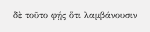δὲ τοῦτο φῄς ὅτι λαμβάνουσιν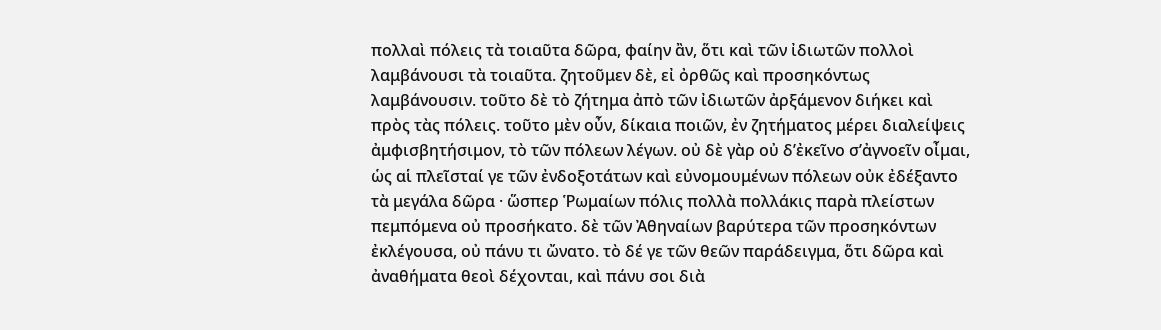πολλαὶ πόλεις τὰ τοιαῦτα δῶρα, φαίην ἂν, ὅτι καὶ τῶν ἰδιωτῶν πολλοὶ λαμβάνουσι τὰ τοιαῦτα. ζητοῦμεν δὲ, εἰ ὀρθῶς καὶ προσηκόντως λαμβάνουσιν. τοῦτο δὲ τὸ ζήτημα ἀπὸ τῶν ἰδιωτῶν ἀρξάμενον διήκει καὶ πρὸς τὰς πόλεις. τοῦτο μὲν οὖν, δίκαια ποιῶν, ἐν ζητήματος μέρει διαλείψεις ἀμφισβητήσιμον, τὸ τῶν πόλεων λέγων. οὐ δὲ γὰρ οὐ δ’ἐκεῖνο σ’ἀγνοεῖν οἶμαι, ὡς αἱ πλεῖσταί γε τῶν ἐνδοξοτάτων καὶ εὐνομουμένων πόλεων οὐκ ἐδέξαντο τὰ μεγάλα δῶρα · ὥσπερ Ῥωμαίων πόλις πολλὰ πολλάκις παρὰ πλείστων πεμπόμενα οὐ προσήκατο. δὲ τῶν Ἀθηναίων βαρύτερα τῶν προσηκόντων ἐκλέγουσα, οὐ πάνυ τι ὤνατο. τὸ δέ γε τῶν θεῶν παράδειγμα, ὅτι δῶρα καὶ ἀναθήματα θεοὶ δέχονται, καὶ πάνυ σοι διὰ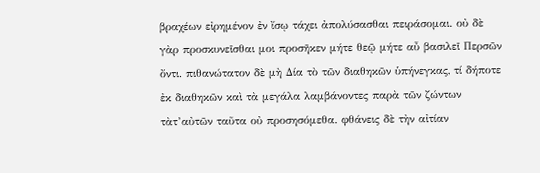βραχέων εἰρημένον ἐν ἴσῳ τάχει ἀπολύσασθαι πειράσομαι. οὐ δὲ γὰρ προσκυνεῖσθαι μοι προσῆκεν μήτε θεῷ μήτε αὖ βασιλεῖ Περσῶν ὄντι. πιθανώτατον δὲ μὴ Δία τὸ τῶν διαθηκῶν ὑπήνεγκας, τί δήποτε ἐκ διαθηκῶν καὶ τὰ μεγάλα λαμβάνοντες παρὰ τῶν ζώντων τὰτ’αὐτῶν ταῦτα οὐ προσησόμεθα. φθάνεις δὲ τὴν αἰτίαν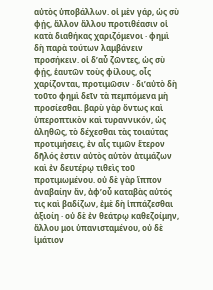αὐτὸς ὑποβάλλων. οἱ μὲν γάρ, ὡς σὺ φῄς, ἄλλον ἄλλου προτιθέασιν οἱ κατὰ διαθήκας χαριζόμενοι · φημὶ δὴ παρὰ τούτων λαμβάνειν προσήκειν. οἱ δ’αὖ ζῶντες, ὡς σὺ φῄς, ἑαυτῶν τοὺς φίλους, οἷς χαρίζονται, προτιμῶσιν · δι’αὐτὸ δὴ τοῦτο φημὶ δεῖν τὰ πεμπόμενα μὴ προσίεσθαι. βαρὺ γὰρ ὄντως καὶ ὑπεροπτικὸν καὶ τυραννικόν, ὡς ἀληθῶς, τὸ δέχεσθαι τὰς τοιαύτας προτιμήσεις, ἐν αἷς τιμῶν ἕτερον δῆλός ἐστιν αὐτὸς αὑτὸν ἀτιμάζων καὶ ἐν δευτέρῳ τιθεὶς τοῦ προτιμωμένου. οὐ δὲ γὰρ ἵππον ἀναβαίην ἄν, ἀφ’οὗ καταβὰς αὐτός τις καὶ βαδίζων, ἐμὲ δὴ ἱππάζεσθαι ἀξιοίη · οὐ δὲ ἐν θεάτρῳ καθεζοίμην, ἄλλου μοι ὑπανισταμένου, οὐ δὲ ἱμάτιον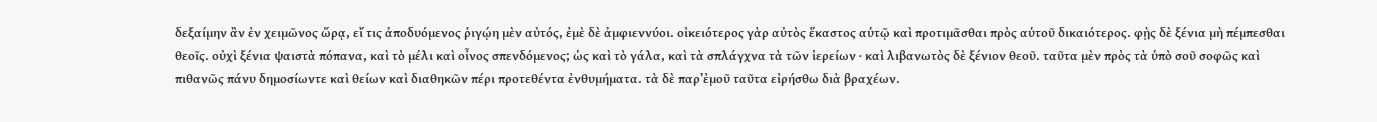δεξαίμην ἂν ἐν χειμῶνος ὥρᾳ, εἴ τις ἀποδυόμενος ῥιγῴη μὲν αὐτός, ἐμὲ δὲ ἀμφιεννύοι. οἰκειότερος γὰρ αὐτὸς ἕκαστος αὑτῷ καὶ προτιμᾶσθαι πρὸς αὑτοῦ δικαιότερος. φῂς δὲ ξένια μὴ πέμπεσθαι θεοῖς. οὐχὶ ξένια ψαιστὰ πόπανα, καὶ τὸ μέλι καὶ οἶνος σπενδόμενος; ὡς καὶ τὸ γάλα, καὶ τὰ σπλάγχνα τὰ τῶν ἱερείων · καὶ λιβανωτὸς δὲ ξένιον θεοῦ. ταῦτα μὲν πρὸς τὰ ὑπὸ σοῦ σοφῶς καὶ πιθανῶς πάνυ δημοσίωντε καὶ θείων καὶ διαθηκῶν πέρι προτεθέντα ἐνθυμήματα. τὰ δὲ παρ’ἐμοῦ ταῦτα εἰρήσθω διὰ βραχέων.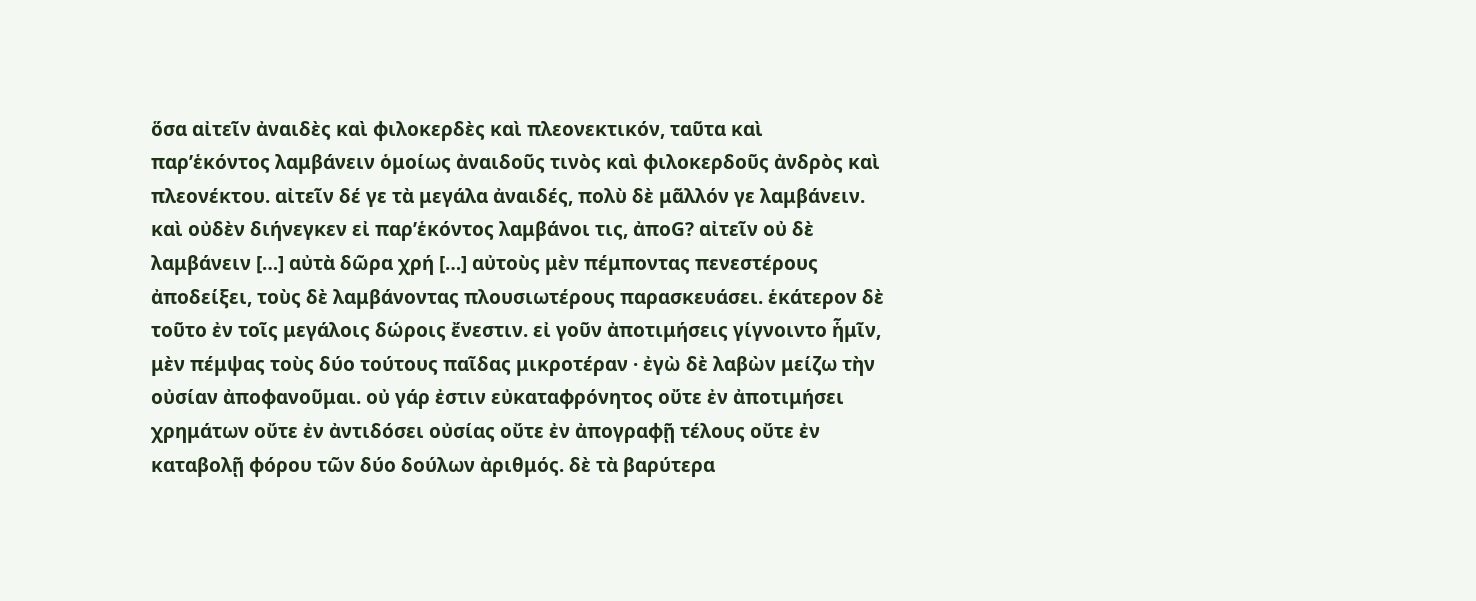ὅσα αἰτεῖν ἀναιδὲς καὶ φιλοκερδὲς καὶ πλεονεκτικόν, ταῦτα καὶ παρ’ἑκόντος λαμβάνειν ὁμοίως ἀναιδοῦς τινὸς καὶ φιλοκερδοῦς ἀνδρὸς καὶ πλεονέκτου. αἰτεῖν δέ γε τὰ μεγάλα ἀναιδές, πολὺ δὲ μᾶλλόν γε λαμβάνειν. καὶ οὐδὲν διήνεγκεν εἰ παρ’ἑκόντος λαμβάνοι τις, ἀποG? αἰτεῖν οὐ δὲ λαμβάνειν […] αὐτὰ δῶρα χρή […] αὐτοὺς μὲν πέμποντας πενεστέρους ἀποδείξει, τοὺς δὲ λαμβάνοντας πλουσιωτέρους παρασκευάσει. ἑκάτερον δὲ τοῦτο ἐν τοῖς μεγάλοις δώροις ἔνεστιν. εἰ γοῦν ἀποτιμήσεις γίγνοιντο ἧμῖν, μὲν πέμψας τοὺς δύο τούτους παῖδας μικροτέραν · ἐγὼ δὲ λαβὼν μείζω τὴν οὐσίαν ἀποφανοῦμαι. οὐ γάρ ἐστιν εὐκαταφρόνητος οὔτε ἐν ἀποτιμήσει χρημάτων οὔτε ἐν ἀντιδόσει οὐσίας οὔτε ἐν ἀπογραφῇ τέλους οὔτε ἐν καταβολῇ φόρου τῶν δύο δούλων ἀριθμός. δὲ τὰ βαρύτερα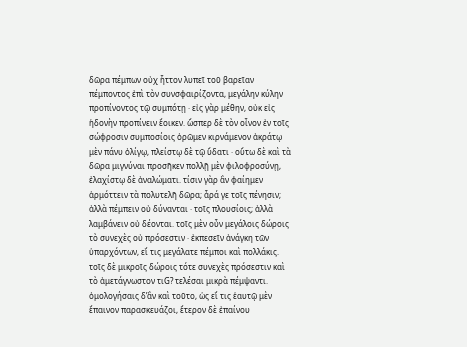δῶρα πέμπων οὐχ ἧττον λυπεῖ τοῦ βαρεῖαν πέμποντος ἐπὶ τὸν συνσφαιρίζοντα, μεγάλην κύλην προπίνοντος τῷ συμπότῃ · εἰς γὰρ μέθην, οὐκ εἰς ἡδονὴν προπίνειν ἔοικεν. ὥσπερ δὲ τὸν οἶνον ἐν τοῖς σώφροσιν συμποσίοις ὁρῶμεν κιρνάμενον ἀκράτῳ μὲν πάνυ ὀλίγῳ, πλείστῳ δὲ τῷ ὕδατι · οὕτω δὲ καὶ τὰ δῶρα μιγνύναι προσῆκεν πολλῇ μὲν φιλοφροσύνῃ, ἐλαχίστῳ δὲ ἀναλώματι. τίσιν γὰρ ἂν φαίημεν ἁρμόττειν τὰ πολυτελῆ δῶρα; ἆρά γε τοῖς πένησιν; ἀλλὰ πέμπειν οὐ δύνανται · τοῖς πλουσίοις; ἀλλὰ λαμβάνειν οὐ δέονται. τοῖς μὲν οὖν μεγάλοις δώροις τὸ συνεχὲς οὐ πρόσεστιν · ἐκπεσεῖν ἀνάγκη τῶν ὑπαρχόντων, εἴ τις μεγάλατε πέμποι καὶ πολλάκις. τοῖς δὲ μικροῖς δώροις τότε συνεχὲς πρόσεστιν καὶ τὸ ἀμετάγνωστον τιG? τελέσαι μικρὰ πέμψαντι. ὁμολογήσαις δ’ἂν καὶ τοῦτο, ὡς εἴ τις ἑαυτῷ μὲν ἔπαινον παρασκευάζοι, ἕτερον δὲ ἐπαίνου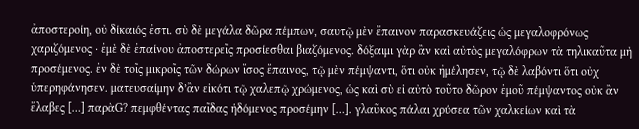ἀποστεροίη, οὐ δίκαιός ἐστι. σὺ δὲ μεγάλα δῶρα πέμπων, σαυτῷ μὲν ἔπαινον παρασκευάζεις ὡς μεγαλοφρόνως χαριζόμενος · ἐμὲ δὲ ἐπαίνου ἀποστερεῖς προσίεσθαι βιαζόμενος. δόξαιμι γὰρ ἂν καὶ αὐτὸς μεγαλόφρων τὰ τηλικαῦτα μὴ προσέμενος. ἐν δὲ τοῖς μικροῖς τῶν δώρων ἴσος ἔπαινος, τῷ μὲν πέμψαντι, ὅτι οὐκ ἠμέλησεν, τῷ δὲ λαβόντι ὅτι οὐχ ὑπερηφάνησεν. ματευσαίμην δ’ἂν εἰκότι τῷ χαλεπῷ χρώμενος, ὡς καὶ σὺ εἰ αὐτὸ τοῦτο δῶρον ἐμοῦ πέμψαντος οὐκ ἂν ἔλαβες […] παρὰG? πεμφθέντας παῖδας ἡδόμενος προσέμην […]. γλαῦκος πάλαι χρύσεα τῶν χαλκείων καὶ τὰ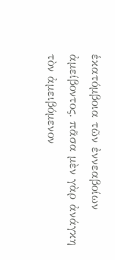ἑκατόμβοια τῶν ἐννεαβοίων ἀμείβοντος. πᾶσα μὲν γὰρ ἀνάγκη τὸν ἀμειβόμενον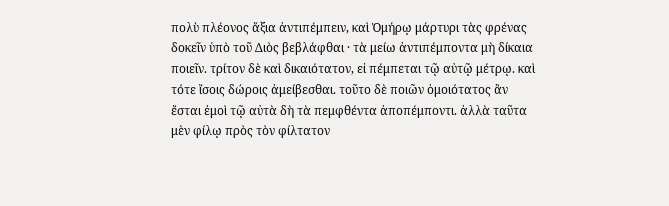πολὺ πλέονος ἄξια ἀντιπέμπειν, καὶ Ὁμήρῳ μάρτυρι τὰς φρένας δοκεῖν ὑπὸ τοῦ Διὸς βεβλάφθαι · τὰ μείω ἀντιπέμποντα μὴ δίκαια ποιεῖν. τρίτον δὲ καὶ δικαιότατον, εἰ πέμπεται τῷ αὐτῷ μέτρῳ. καὶ τότε ἴσοις δώροις ἀμείβεσθαι. τοῦτο δὲ ποιῶν ὁμοιότατος ἂν ἔσται ἐμοὶ τῷ αὐτὰ δὴ τὰ πεμφθέντα ἀποπέμποντι. ἀλλὰ ταῦτα μὲν φίλῳ πρὸς τὸν φίλτατον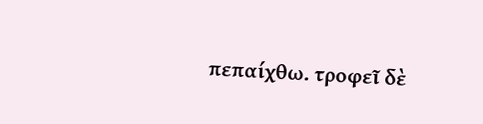πεπαίχθω. τροφεῖ δὲ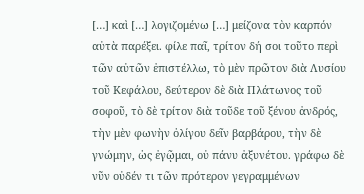[…] καὶ […] λογιζομένω […] μείζονα τὸν καρπόν αὐτὰ παρέξει. φίλε παῖ, τρίτον δή σοι τοῦτο περὶ τῶν αὐτῶν ἐπιστέλλω, τὸ μὲν πρῶτον διὰ Λυσίου τοῦ Κεφάλου, δεύτερον δὲ διὰ Πλάτωνος τοῦ σοφοῦ, τὸ δὲ τρίτον διὰ τοῦδε τοῦ ξένου ἀνδρός, τὴν μὲν φωνὴν ὀλίγου δεῖν βαρβάρου, τὴν δὲ γνώμην, ὡς ἐγῷμαι, οὐ πάνυ ἀξυνέτου. γράφω δὲ νῦν οὐδέν τι τῶν πρότερον γεγραμμένων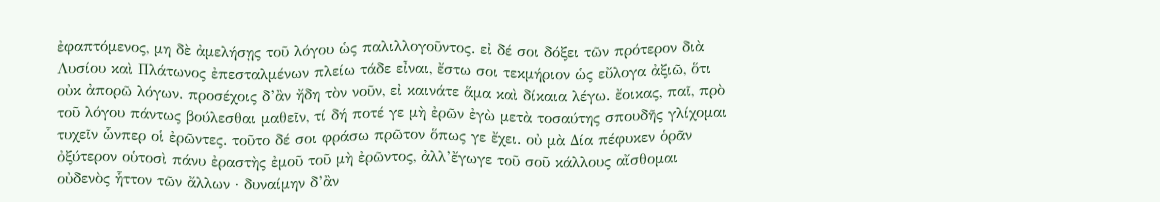ἐφαπτόμενος, μη δὲ ἀμελήσῃς τοῦ λόγου ὡς παλιλλογοῦντος. εἰ δέ σοι δόξει τῶν πρότερον διὰ Λυσίου καὶ Πλάτωνος ἐπεσταλμένων πλείω τάδε εἶναι, ἔστω σοι τεκμήριον ὡς εὔλογα ἀξιῶ, ὅτι οὐκ ἀπορῶ λόγων. προσέχοις δ’ἂν ἤδη τὸν νοῦν, εἰ καινάτε ἅμα καὶ δίκαια λέγω. ἔοικας, παῖ, πρὸ τοῦ λόγου πάντως βούλεσθαι μαθεῖν, τί δή ποτέ γε μὴ ἐρῶν ἐγὼ μετὰ τοσαύτης σπουδῆς γλίχομαι τυχεῖν ὧνπερ οἱ ἐρῶντες. τοῦτο δέ σοι φράσω πρῶτον ὅπως γε ἔχει. οὐ μὰ Δία πέφυκεν ὁρᾶν ὀξύτερον οὑτοσὶ πάνυ ἐραστὴς ἐμοῦ τοῦ μὴ ἐρῶντος, ἀλλ’ἔγωγε τοῦ σοῦ κάλλους αἴσθομαι οὐδενὸς ἧττον τῶν ἄλλων · δυναίμην δ’ἂν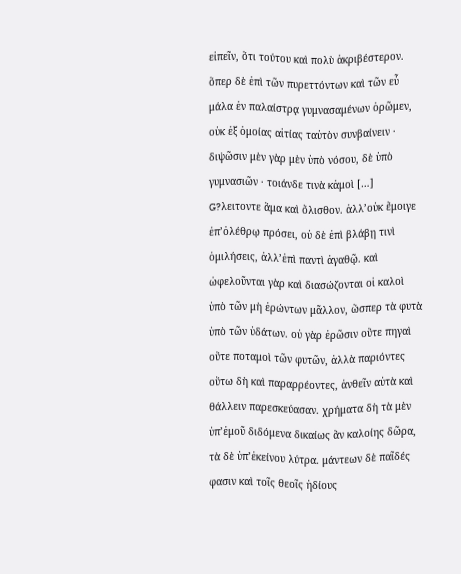εἰπεῖν, ὅτι τούτου καὶ πολὺ ἀκριβέστερον. ὅπερ δὲ ἐπὶ τῶν πυρεττόντων καὶ τῶν εὖ μάλα ἐν παλαίστρᾳ γυμνασαμένων ὁρῶμεν, οὐκ ἐξ ὁμοίας αἰτίας ταὐτὸν συνβαίνειν · διψῶσιν μὲν γὰρ μὲν ὑπὸ νόσου, δὲ ὑπὸ γυμνασιῶν · τοιάνδε τινὰ κἀμοὶ […] G?λειτοντε ἅμα καὶ ὄλισθον. ἀλλ’οὐκ ἔμοιγε ἐπ’ὀλέθρῳ πρόσει, οὐ δὲ ἐπὶ βλάβῃ τινὶ ὁμιλήσεις, ἀλλ’ἐπὶ παντὶ ἀγαθῷ. καὶ ὠφελοῦνται γὰρ καὶ διασώζονται οἱ καλοὶ ὑπὸ τῶν μὴ ἐρώντων μᾶλλον, ὥσπερ τὰ φυτὰ ὑπὸ τῶν ὑδάτων. οὐ γὰρ ἐρῶσιν οὔτε πηγαὶ οὔτε ποταμοὶ τῶν φυτῶν, ἀλλὰ παριόντες οὕτω δὴ καὶ παραρρέοντες, ἀνθεῖν αὐτὰ καὶ θάλλειν παρεσκεύασαν. χρήματα δὴ τὰ μὲν ὑπ’ἐμοῦ διδόμενα δικαίως ἂν καλοίης δῶρα, τὰ δὲ ὑπ’ἐκείνου λύτρα. μάντεων δὲ παῖδές φασιν καὶ τοῖς θεοῖς ἡδίους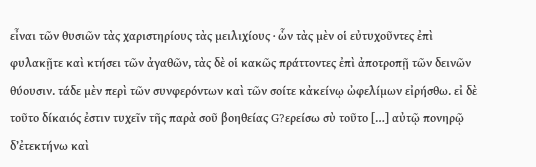εἶναι τῶν θυσιῶν τὰς χαριστηρίους τὰς μειλιχίους · ὧν τὰς μὲν οἱ εὐτυχοῦντες ἐπὶ φυλακῇτε καὶ κτήσει τῶν ἀγαθῶν, τὰς δὲ οἱ κακῶς πράττοντες ἐπὶ ἀποτροπῇ τῶν δεινῶν θύουσιν. τάδε μὲν περὶ τῶν συνφερόντων καὶ τῶν σοίτε κἀκείνῳ ὠφελίμων εἰρήσθω. εἰ δὲ τοῦτο δίκαιός ἐστιν τυχεῖν τῆς παρὰ σοῦ βοηθείας G?ερείσω σὺ τοῦτο […] αὐτῷ πονηρῷ δ’ἐτεκτήνω καὶ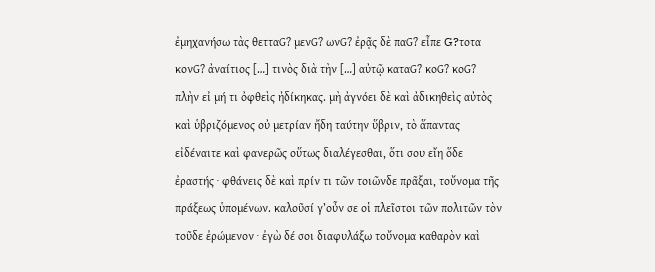ἐμηχανήσω τὰς θετταG? μενG? ωνG? ἐρᾷς δὲ παG? εἶπε G?τοτα κονG? ἀναίτιος […] τινὸς διὰ τὴν […] αὐτῷ καταG? κοG? κοG? πλὴν εἰ μή τι ὀφθεὶς ἠδίκηκας. μὴ ἀγνόει δὲ καὶ ἀδικηθεὶς αὐτὸς καὶ ὑβριζόμενος οὐ μετρίαν ἤδη ταύτην ὕβριν, τὸ ἅπαντας εἰδέναιτε καὶ φανερῶς οὕτως διαλέγεσθαι, ὅτι σου εἴη ὅδε ἐραστής · φθάνεις δὲ καὶ πρίν τι τῶν τοιῶνδε πρᾶξαι, τοὔνομα τῆς πράξεως ὑπομένων. καλοῦσί γ’οὖν σε οἱ πλεῖστοι τῶν πολιτῶν τὸν τοῦδε ἐρώμενον · ἐγὼ δέ σοι διαφυλάξω τοὔνομα καθαρὸν καὶ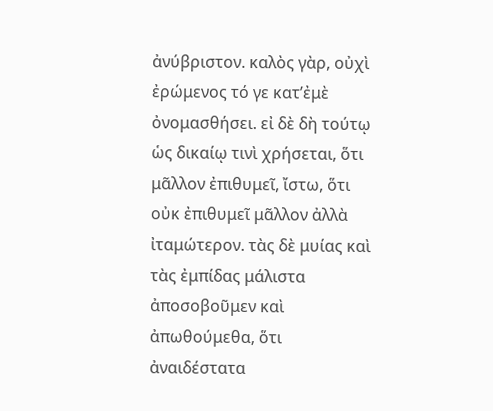ἀνύβριστον. καλὸς γὰρ, οὐχὶ ἐρώμενος τό γε κατ’ἐμὲ ὀνομασθήσει. εἰ δὲ δὴ τούτῳ ὡς δικαίῳ τινὶ χρήσεται, ὅτι μᾶλλον ἐπιθυμεῖ, ἴστω, ὅτι οὐκ ἐπιθυμεῖ μᾶλλον ἀλλὰ ἰταμώτερον. τὰς δὲ μυίας καὶ τὰς ἐμπίδας μάλιστα ἀποσοβοῦμεν καὶ ἀπωθούμεθα, ὅτι ἀναιδέστατα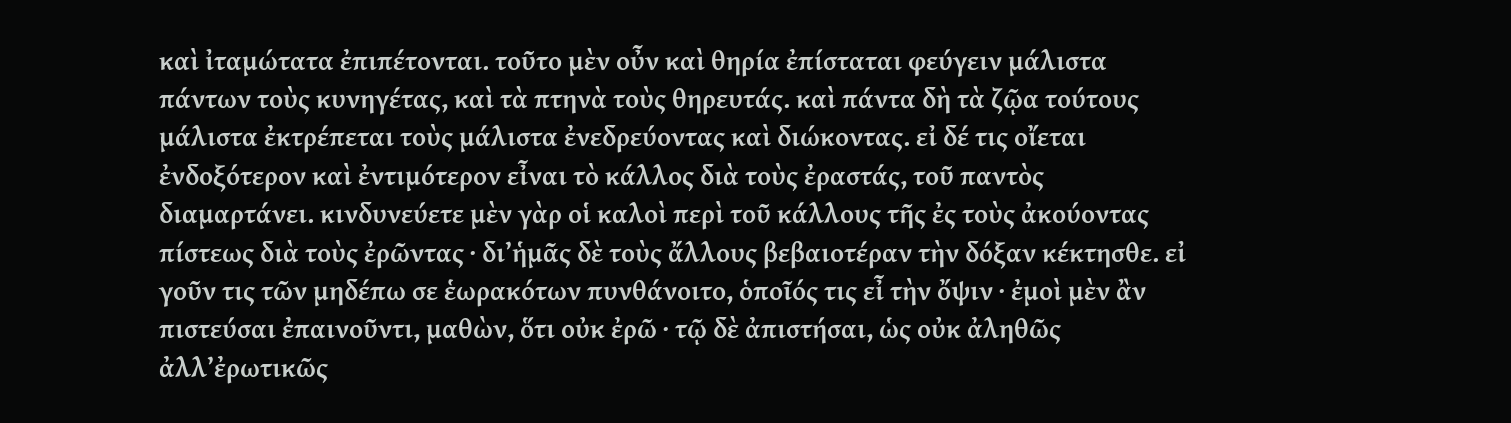καὶ ἰταμώτατα ἐπιπέτονται. τοῦτο μὲν οὖν καὶ θηρία ἐπίσταται φεύγειν μάλιστα πάντων τοὺς κυνηγέτας, καὶ τὰ πτηνὰ τοὺς θηρευτάς. καὶ πάντα δὴ τὰ ζῷα τούτους μάλιστα ἐκτρέπεται τοὺς μάλιστα ἐνεδρεύοντας καὶ διώκοντας. εἰ δέ τις οἴεται ἐνδοξότερον καὶ ἐντιμότερον εἶναι τὸ κάλλος διὰ τοὺς ἐραστάς, τοῦ παντὸς διαμαρτάνει. κινδυνεύετε μὲν γὰρ οἱ καλοὶ περὶ τοῦ κάλλους τῆς ἐς τοὺς ἀκούοντας πίστεως διὰ τοὺς ἐρῶντας · δι’ἡμᾶς δὲ τοὺς ἄλλους βεβαιοτέραν τὴν δόξαν κέκτησθε. εἰ γοῦν τις τῶν μηδέπω σε ἑωρακότων πυνθάνοιτο, ὁποῖός τις εἶ τὴν ὄψιν · ἐμοὶ μὲν ἂν πιστεύσαι ἐπαινοῦντι, μαθὼν, ὅτι οὐκ ἐρῶ · τῷ δὲ ἀπιστήσαι, ὡς οὐκ ἀληθῶς ἀλλ’ἐρωτικῶς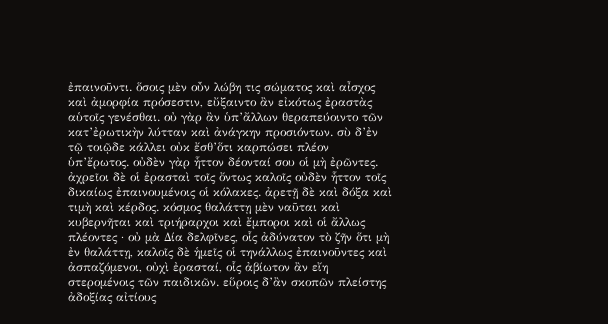ἐπαινοῦντι. ὅσοις μὲν οὖν λώβη τις σώματος καὶ αἶσχος καὶ ἀμορφία πρόσεστιν, εὔξαιντο ἂν εἰκότως ἐραστὰς αὑτοῖς γενέσθαι. οὐ γὰρ ἂν ὑπ’ἄλλων θεραπεύοιντο τῶν κατ’ἐρωτικὴν λύτταν καὶ ἀνάγκην προσιόντων. σὺ δ’ἐν τῷ τοιῷδε κάλλει οὐκ ἔσθ’ὅτι καρπώσει πλέον ὑπ’ἔρωτος. οὐδὲν γὰρ ἧττον δέονταί σου οἱ μὴ ἐρῶντες. ἀχρεῖοι δὲ οἱ ἐρασταὶ τοῖς ὄντως καλοῖς οὐδὲν ἧττον τοῖς δικαίως ἐπαινουμένοις οἱ κόλακες. ἀρετῇ δὲ καὶ δόξα καὶ τιμὴ καὶ κέρδος. κόσμος θαλάττῃ μὲν ναῦται καὶ κυβερνῆται καὶ τριήραρχοι καὶ ἔμποροι καὶ οἱ ἄλλως πλέοντες · οὐ μὰ Δία δελφῖνες, οἷς ἀδύνατον τὸ ζῆν ὅτι μὴ ἐν θαλάττῃ, καλοῖς δὲ ἡμεῖς οἱ τηνάλλως ἐπαινοῦντες καὶ ἀσπαζόμενοι, οὐχὶ ἐρασταί, οἷς ἀβίωτον ἂν εἴη στερομένοις τῶν παιδικῶν. εὕροις δ’ἂν σκοπῶν πλείστης ἀδοξίας αἰτίους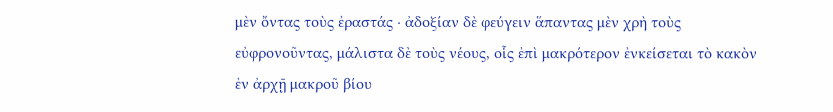μὲν ὄντας τοὺς ἐραστάς · ἀδοξίαν δὲ φεύγειν ἅπαντας μὲν χρὴ τοὺς εὐφρονοῦντας, μάλιστα δὲ τοὺς νέους, οἷς ἐπὶ μακρότερον ἐνκείσεται τὸ κακὸν ἐν ἀρχῇ μακροῦ βίου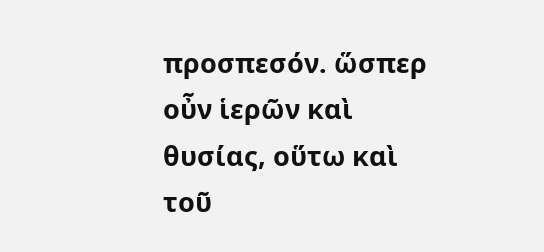προσπεσόν. ὥσπερ οὖν ἱερῶν καὶ θυσίας, οὕτω καὶ τοῦ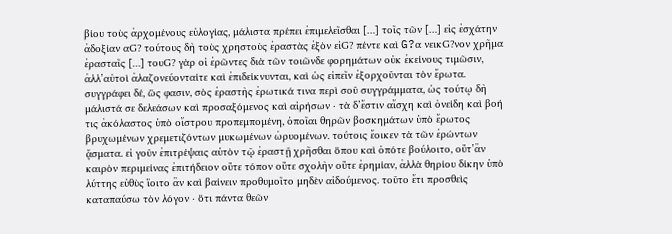βίου τοὺς ἀρχομένους εὐλογίας, μάλιστα πρέπει ἐπιμελεῖσθαι […] τοῖς τῶν […] εἰς ἐσχάτην ἀδοξίαν αG? τούτους δὴ τοὺς χρηστοὺς ἐραστὰς ἐξὸν εἰG? πέντε καὶ G?α νεικG?νον χρῆμα ἐρασταῖς […] τουG? γὰρ οἱ ἐρῶντες διὰ τῶν τοιῶνδε φορημάτων οὐκ ἐκείνους τιμῶσιν, ἀλλ’αὐτοὶ ἀλαζονεύονταίτε καὶ ἐπιδείκνυνται, καὶ ὡς εἰπεῖν ἐξορχοῦνται τὸν ἔρωτα. συγγράφει δέ, ὥς φασιν, σὸς ἐραστὴς ἐρωτικά τινα περὶ σοῦ συγγράμματα, ὡς τούτῳ δὴ μάλιστά σε δελεάσων καὶ προσαξόμενος καὶ αἱρήσων · τὰ δ’ἔστιν αἴσχη καὶ ὀνείδη καὶ βοή τις ἀκόλαστος ὑπὸ οἴστρου προπεμπομένη, ὁποῖαι θηρῶν βοσκημάτων ὑπὸ ἔρωτος βρυχωμένων χρεμετιζόντων μυκωμένων ὠρυομένων. τούτοις ἔοικεν τὰ τῶν ἐρώντων ᾄσματα. εἰ γοῦν ἐπιτρέψαις αὑτὸν τῷ ἐραστῇ χρῆσθαι ὅπου καὶ ὁπότε βούλοιτο, οὔτ’ἂν καιρὸν περιμείνας ἐπιτήδειον οὔτε τόπον οὔτε σχολὴν οὔτε ἐρημίαν, ἀλλὰ θηρίου δίκην ὑπὸ λύττης εὐθὺς ἵοιτο ἂν καὶ βαίνειν προθυμοῖτο μηδὲν αἰδούμενος. τοῦτο ἔτι προσθεὶς καταπαύσω τὸν λόγον · ὅτι πάντα θεῶν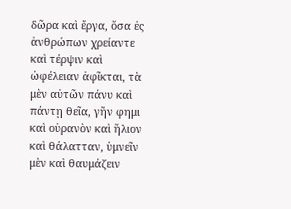δῶρα καὶ ἔργα, ὅσα ἐς ἀνθρώπων χρείαντε καὶ τέρψιν καὶ ὠφέλειαν ἀφῖκται, τὰ μὲν αὐτῶν πάνυ καὶ πάντῃ θεῖα, γῆν φημι καὶ οὐρανὸν καὶ ἥλιον καὶ θάλατταν, ὑμνεῖν μὲν καὶ θαυμάζειν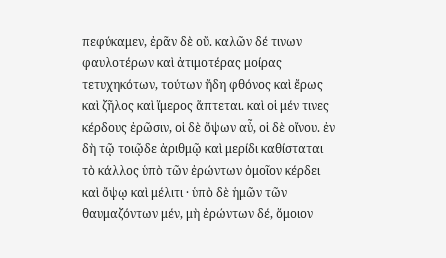πεφύκαμεν, ἐρᾶν δὲ οὔ. καλῶν δέ τινων φαυλοτέρων καὶ ἀτιμοτέρας μοίρας τετυχηκότων, τούτων ἤδη φθόνος καὶ ἔρως καὶ ζῆλος καὶ ἵμερος ἅπτεται. καὶ οἱ μέν τινες κέρδους ἐρῶσιν, οἱ δὲ ὄψων αὖ, οἱ δὲ οἴνου. ἐν δὴ τῷ τοιῷδε ἀριθμῷ καὶ μερίδι καθίσταται τὸ κάλλος ὑπὸ τῶν ἐρώντων ὁμοῖον κέρδει καὶ ὄψῳ καὶ μέλιτι · ὑπὸ δὲ ἡμῶν τῶν θαυμαζόντων μέν, μὴ ἐρώντων δέ, ὅμοιον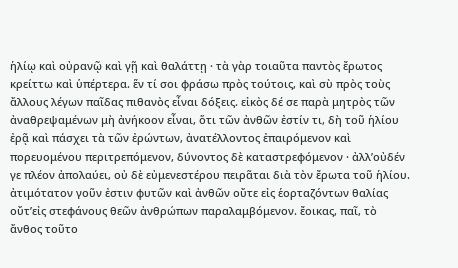ἡλίῳ καὶ οὐρανῷ καὶ γῇ καὶ θαλάττῃ · τὰ γὰρ τοιαῦτα παντὸς ἔρωτος κρείττω καὶ ὑπέρτερα. ἕν τί σοι φράσω πρὸς τούτοις, καὶ σὺ πρὸς τοὺς ἄλλους λέγων παῖδας πιθανὸς εἶναι δόξεις. εἰκὸς δέ σε παρὰ μητρὸς τῶν ἀναθρεψαμένων μὴ ἀνήκοον εἶναι, ὅτι τῶν ἀνθῶν ἐστίν τι, δὴ τοῦ ἡλίου ἐρᾷ καὶ πάσχει τὰ τῶν ἐρώντων, ἀνατέλλοντος ἐπαιρόμενον καὶ πορευομένου περιτρεπόμενον, δύνοντος δὲ καταστρεφόμενον · ἀλλ’οὐδέν γε πλέον ἀπολαύει, οὐ δὲ εὐμενεστέρου πειρᾶται διὰ τὸν ἔρωτα τοῦ ἡλίου. ἀτιμότατον γοῦν ἐστιν φυτῶν καὶ ἀνθῶν οὔτε εἰς ἑορταζόντων θαλίας οὔτ’εἰς στεφάνους θεῶν ἀνθρώπων παραλαμβόμενον. ἔοικας, παῖ, τὸ ἄνθος τοῦτο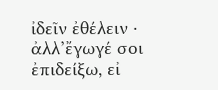ἰδεῖν ἐθέλειν · ἀλλ’ἔγωγέ σοι ἐπιδείξω, εἰ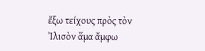ἔξω τείχους πρὸς τὸν Ἰλισὸν ἅμα ἄμφω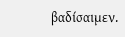βαδίσαιμεν.